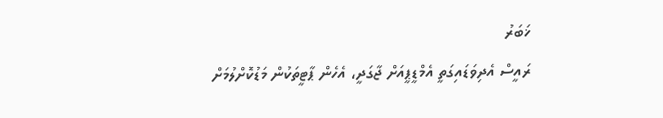ޚަބަރު
ރައީސް އެދިވަޑައިގަތީ އެމްޑީޕީއަށް ޖާގަދީ، އެހެން ޕާޓީތަކުން މަޑުކޮށްލުމަށް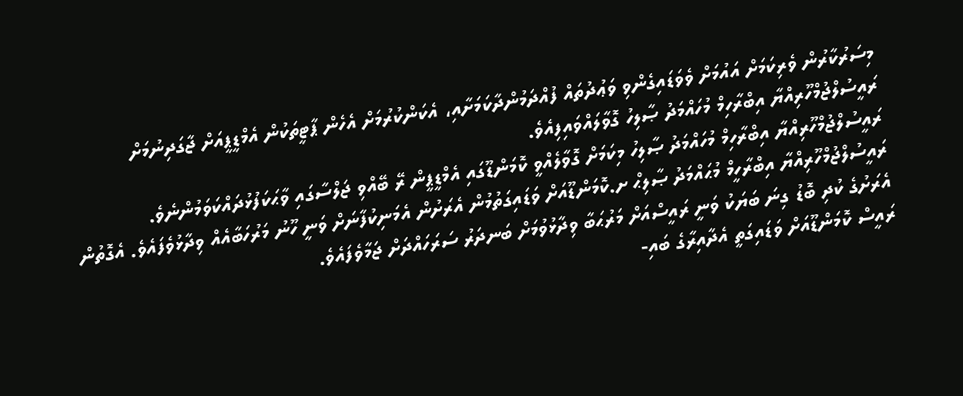މިސަރުކާރުން ވެރިކަމަށް އައުމަށް ވެވަޑައިގެންވި ވަޢުދުތައް ފުއްދަމުންދާކަމަށާއި، އެކަންކުރުމަށް އެހެން ޕާޓީތަކުން އެމްޑީޕީއަށް ޖާގަދިނުމަށް ރައީސުލްޖުމްހޫރިއްޔާ އިބްރާހިމް މުހައްމަދު ޞާލިހު ގޮވާލައްވައިފިއެވެ.
ރައީސުލްޖުމްހޫރިއްޔާ އިބްރާހިމް މުހައްމަދު ޞާލިހު މިކަމަށް ގޮވާލެއްވީ ކޮމަންޑޫގައި އެމްޑީޕީން ރޭ ބޭއްވި ޖަލްސާގައި ވާޙަކަފުޅުދައްކަވަމުންނެވެ.
ރައީސުލްޖުމްހޫރިއްޔާ އިބްރާހީމް މުޙައްމަދު ޞާލިޙް ށ.ކޮމަންޑޫއަށް ވަޑައިގަތުމުން އެރަށުން އެމަނިކުފާނަށް ވަނީ ހޫނު މަރުހަބާއެއް ވިދާޅުވެފައެވެ. އެގޮތުން އެރަށުގެ ކުދި ބޮޑު ގިނަ ބަޔަކު ވަނީ ރައީސްއަށް މަރުޙަބާ ވިދާޅުވުމަށް ބަނދަރު ސަރަހައްދަށް ޖަމާވެފައެވެ.
ރައީސް ކޮމަންޑޫއަށް ވަޑައިގަތީ އެދާއިރާގެ ބައި-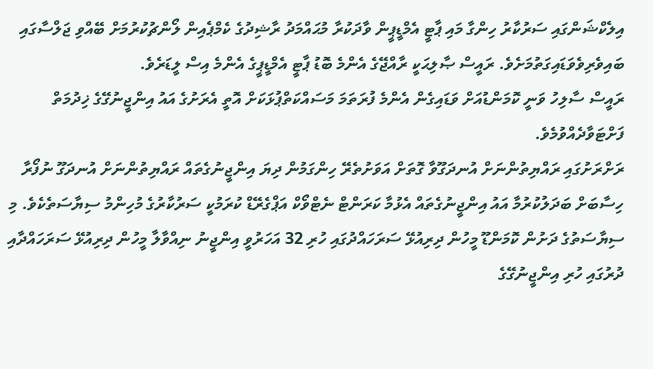އިލެކްޝަންގައި ސަރުކާރު ހިންގާ މައި ޕާޓީ އެމްޑީޕީން ވާދަކުރާ މުޙައްމަދު ރާޝިދުގެ ކެމްޕެއިން ލޯންޗުކުރުމަށް ބޭއްވި ޖަލްސާގައި ބައިވެރިވެވަޑައިގަތުމަށެވެ. ރައީސް ޞާލިޙަކީ ރާއްޖޭގެ އެންމެ ބޮޑު ޕާޓީ އެމްޑީޕީގެ އެންމެ އިސް ލީޑަރެވެ.
ރައީސް ސާލިހު ވަނީ ކޮމަންޑުއަށް ވަޑައިގެން އެންމެ ފުރަތަމަ މަސައްކަތްޕުޅަކަށް އޮތީ އެރަށުގެ އައު އިންޖީނުގޭގެ ޚިދުމަތް ފަށްޓަވާދެއްވުމެވެ.
ރަށްރަށުގައި ރައްޔިތުންނަށް އުނދަގޫވާ ގޮތަށް އަވަށުތެރޭ ހިންގަމުން ދިޔަ އިންޖީނުގެތައް ރައްޔިތުންނަށް އުނދަގޫ ނުފޯރާ ހިސާބަށް ބަދަލުކުރުމާ އައު އިންޖީނުގެތައް އެޅުމާ ކަރަންޓް ނެޓްވޯކް އަޕްގެރޭޑް ކުރަމުކީ ސަރުކާރުގެ މުހިންމު ސިޔާސަތެކެވެ. މި ސިޔާސަތުގެ ދަށުން ކޮމަންޑޫ މީހުން ދިރިއުޅޭ ސަރަހައްދުގައި ހުރި 32 އަހަރުވީ އިންޖީނު ނިއްވާލާ މީހުން ދިރިއުޅޭ ސަރަހައްދާއި ދުރުގައި ހުރި އިންޖީނުގޭގެ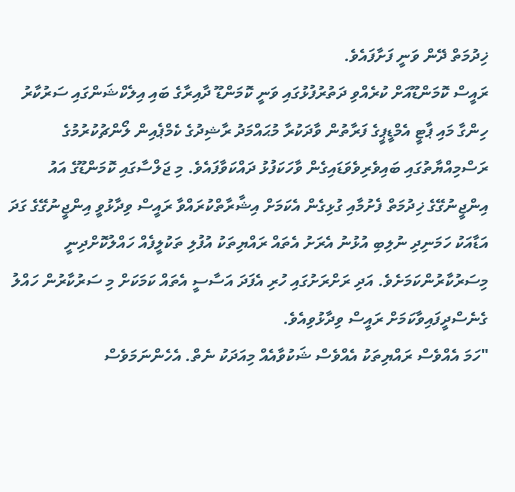ޚިދުމަތް ދޭން ވަނީ ފަށާފައެވެ.
ރައީސް ކޮމަންޑޫއަށް ކުރެއްވި ދަތުރުފުޅުގައި ވަނީ ކޮމަންޑޫ ދާއިރާގެ ބައި އިލެކްޝަންގައި ސަރުކާރު ހިންގާ މައި ޕާޓީ އެމްޑީޕީގެ ފަރާތުން ވާދަކުރާ މުޙައްމަދު ރާޝިދުގެ ކެމްޕެއިން ލޯންޗުކުރުމުގެ ރަސްމިއްޔާތުގައި ބައިވެރިވެވަޑައިގެން ވާހަކަފުޅު ދައްކަވާފައެވެ. މި ޖަލްސާގައި ކޮމަންޑޫގެ އައު އިންޖީނުގޭގެ ޚިދުމަތް ފެށުމާއި ގުޅިގެން އެކަމަށް އިޝާރާތްކުރައްވާ ރައީސް ވިދާޅުވީ އިންޖީނުގޭގެ ގަދަ އަޑާއަކު ހަމަނިދި ނުލިބި އުޅުނު އެރަށު އެތައް ރައްޔިތަކު އުފުލި ތަކުލީފެއް ހައްލުކޮށްދިނީ މިސަރުކާރުންކަމަށެވެ. އަދި ރަށްރަށުގައި ހުރި އެފަދަ އަސާސީ އެތައް ކަމަކަށް މި ސަރުކާރުން ހައްލު ގެނެސްދީފައިވާކަމަށް ރައީސް ވިދާޅުވިއެވެ.
"ހަމަ އެއްވެސް ރައްޔިތަކު އެއްވެސް ޝަކުވާއެއް މިއަދަކު ނެތް. އެހެންނަމަވެސް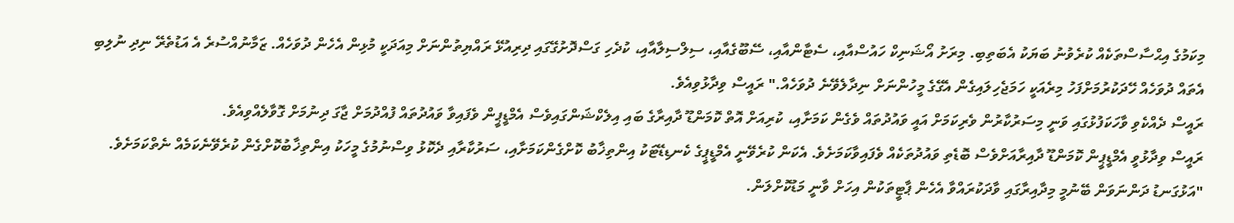މިކަމުގެ އިޙްސާސްތަކެއް ކުރެވުނު ބަޔަކު އެބަތިބި. މިރަށު އޯޝަނިކް ހައުސްއާއި، ސެޓާންއާއި، ސޭބޫގެއާއި، ސިލްސިލާއާއި، ކުދެހި ގަސްދޮށުގޭގައި ދިރިއުޅޭ ރައްޔިތުންނަށް މިއަދަކީ މުޅިން އެހެން ދުވަހެއް. ޒަމާނުއްސުރެ އެ އަޑުތެރޭ ނިދި ނުލިބި އެތައް ދުވަހެއް ހޭދަކުރުމަށްފަހު މިރެއަކީ ހަމަޖެހިލައިގެން އެގޭގެ މީހުންނަށް ނިދާލެވޭނެ ދުވަހެއް." ރައީސް ވިދާޅުވިއެވެ.
ރައީސް ދެއްކެވި ވާހަކަފުޅުގައި ވަނީ މިސަރުކާރުން ވެރިކަމަށް އައީ ވައުދުތައް ވެގެން ކަމަށާއި، ކުރިއަށް އޮތް ކޮމަންޑޫ ދާއިރާގެ ބައި އިލެކްޝަންގައިވެސް އެމްޑީޕީން ވެފައިވާ ވައުދުތައް ފުއްދުމަށް ޖާގަ ދިނުމަށް ގޮވާލެއްވިއެވެ.
ރައީސް ވިދާޅުވީ އެމްޑީޕީން ކޮމަންޑޫ ދާއިރާއަށްވެސް ބޮޑެތި ވައުދުތަކެއް ވެފައިވާކަމަށެވެ. އެކަން ކުރެވޭނީ އެމްޑީޕީގެ ކެނޑިޑޭޓަކު އިންތިޚާބު ކޮށްގެންކަމަށާއި، ސަރުކާރާއި ދެކޮޅު ވިސްނުމުގެ މީހަކު އިންތިޚާބުކޮށްގެން ކުރެވޭނެކަމެއް ނެތްކަމަށެވެ.
"އަޅުގަނޑު ދަންނަވަން ބޭނުމީ މިދާއިރާގައި ވާދަކުރައްވާ އެހެން ޕާޓީތަކުން އިހަށް ވާނީ މަޑުކޮށްލަން.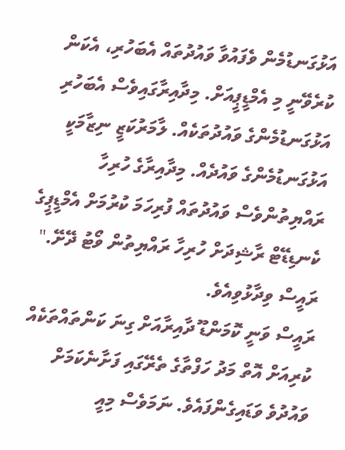އަޅުގަނޑުމެން ވެފައުވާ ވައުދުތައް އެބަހުރި، އެކަން ކުރެވޭނީ މި އެމްޑީޕީއަށް. މިދާއިރާގައިވެސް އެބަހުރި އަޅުގަނޑުމެންގެ ވައުދުތަކެއް. ލާމަރުކަޒީ ނިޒާމަކީ އަޅުގަނޑުމެންގެ ވައުދެއް. މިދާއިރާގެ ހުރިހާ ރައްޔިތުންވެސް ވައުދުތައް ފުރިހަމަ ކުރުމަށް އެމްޑީޕީގެ ކެނޑިޑޭޓް ރާޝިދަށް ހުރިހާ ރައްޔިތުން ވޯޓު ދޭށޭ." ރައީސް ވިދާޅުވިއެވެ.
ރައީސް ވަނީ ކޮމަންޑޫ ދާއިރާއަށް ގިނަ ކަންތައްތަކެއް ކުރިއަށް އޮތް މަދު ހަފްތާގެ ތެރޭގައި ފަށާނެކަމަށް ވައުދުވެ ވަޑައިގެންފައެވެ. ނަމަވެސް މިއީ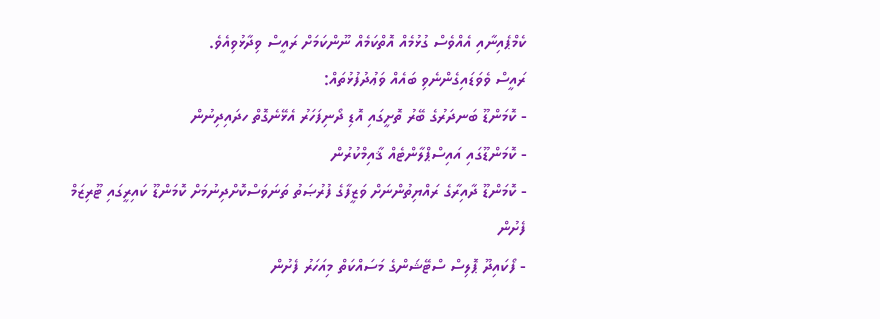ކެމްޕެއިނާއި އެއްވެސް ގުޅުމެއް އޮތްކަމެއް ނޫންކަމަށް ރައީސް ވިދާޅުވިއެވެ.
ރައީސް ވެވަޑައިގެންނެވި ބައެއް ވަޢުދުފުޅުތައް:
- ކޮމަންޑޫ ބަނދަރުގެ ބޭރު ތޮށީގައި އޮޑި ދޯނިފަހަރު އެޅޭނެގޮތް ހދައިދިނުން
- ކޮމަންޑޫގައި އައިސްޕްލާންޓެއް ޤާއިމްކުރުން
- ކޮމަންޑޫ ދާއިރާގެ ރައްޔިތުންނަށް ވަޒީފާގެ ފުރުޞަތު ތަނަވަސްކޮށްދިނުމަށް ކޮމަންޑޫ ކައިރީގައި ޓޫރިޒަމް ފެށުން
- ފޯކައިދޫ ޕޮލިސް ސްޓޭޝަންގެ މަސައްކަތް މިއަހަރު ފެށުން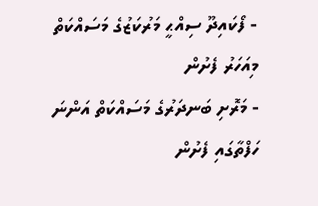- ފޯކައިދޫ ސިއްޙީ މަރުކަޒުގެ މަސައްކަތް މިއަހަރު ފެށުން
- މަރޮށި ބަނދަރުގެ މަސައްކަތް އަންނަ ހަފްތާގައި ފެށުން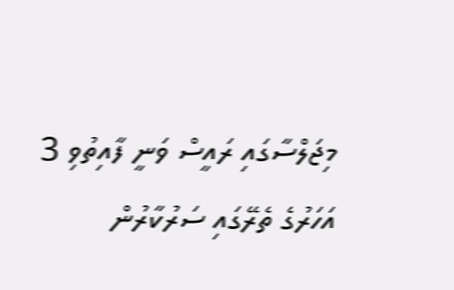މިޖަލްސާގައި ރައީސް ވަނީ ފާއިތުވި 3 އަހަރުގެ ތެރޭގައި ސަރުކާރުން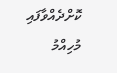ކޮށްދެއްވާފައި މުހިއްމު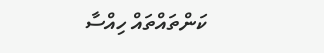ކަންތައްތައް ހިއްސާ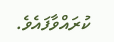ކުރައްވާފައެވެ.